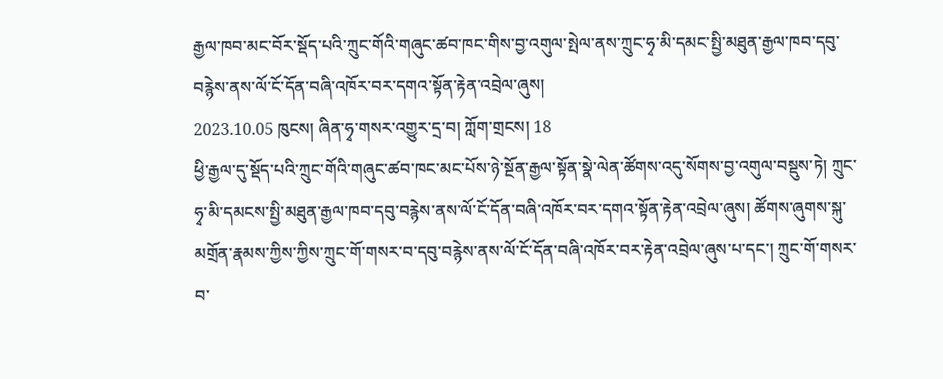རྒྱལ་ཁབ་མང་བོར་སྡོད་པའི་ཀྲུང་གོའི་གཞུང་ཚབ་ཁང་གིས་བྱ་འགུལ་སྤེལ་ནས་ཀྲུང་ཧྭ་མི་དམང་སྤྱི་མཐུན་རྒྱལ་ཁབ་དབུ་བརྙེས་ནས་ལོ་ངོ་དོན་བཞི་འཁོར་བར་དགའ་སྟོན་རྟེན་འབྲེལ་ཞུས།
2023.10.05 ཁུངས། ཞིན་ཧྭ་གསར་འགྱུར་དྲ་བ། ཀློག་གྲངས། 18
ཕྱི་རྒྱལ་དུ་སྡོད་པའི་ཀྲུང་གོའི་གཞུང་ཚབ་ཁང་མང་པོས་ཉེ་སྔོན་རྒྱལ་སྟོན་སྣེ་ལེན་ཚོགས་འདུ་སོགས་བྱ་འགུལ་བསྡུས་ཏེ། ཀྲུང་ཧྭ་མི་དམངས་སྤྱི་མཐུན་རྒྱལ་ཁབ་དབུ་བརྙེས་ནས་ལོ་ངོ་དོན་བཞི་འཁོར་བར་དགའ་སྟོན་རྟེན་འབྲེལ་ཞུས། ཚོགས་ཞུགས་སྐུ་མགྲོན་རྣམས་ཀྱིས་ཀྱིས་ཀྲུང་གོ་གསར་བ་དབུ་བརྙེས་ནས་ལོ་ངོ་དོན་བཞི་འཁོར་བར་རྟེན་འབྲེལ་ཞུས་པ་དང་། ཀྲུང་གོ་གསར་བ་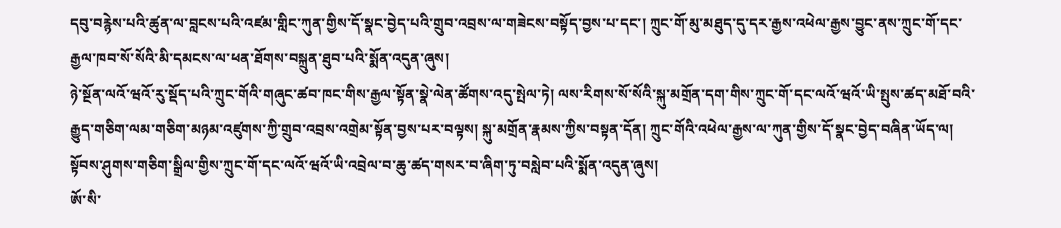དབུ་བརྙེས་པའི་ཚུན་ལ་བླངས་པའི་འཛམ་གླིང་ཀུན་གྱིས་དོ་སྣང་བྱེད་པའི་གྲུབ་འབྲས་ལ་གཟེངས་བསྟོད་བྱས་པ་དང་། ཀྲུང་གོ་མུ་མཐུད་དུ་དར་རྒྱས་འཕེལ་རྒྱས་བྱུང་ནས་ཀྲུང་གོ་དང་རྒྱལ་ཁབ་སོ་སོའི་མི་དམངས་ལ་ཕན་ཐོགས་བསྐྲུན་ཐུབ་པའི་སྨོན་འདུན་ཞུས།
ཉེ་སྔོན་ལའོ་ཝའོ་རུ་སྡོད་པའི་ཀྲུང་གོའི་གཞུང་ཚབ་ཁང་གིས་རྒྱལ་སྟོན་སྣེ་ལེན་ཚོགས་འདུ་སྤེལ་ཏེ། ལས་རིགས་སོ་སོའི་སྐུ་མགྲོན་དག་གིས་ཀྲུང་གོ་དང་ལའོ་ཝའོ་ཡི་སྤུས་ཚད་མཐོ་བའི་རྒྱུད་གཅིག་ལམ་གཅིག་མཉམ་འཛུགས་ཀྱི་གྲུབ་འབྲས་འགྲེམ་སྟོན་བྱས་པར་བལྟས། སྐུ་མགྲོན་རྣམས་ཀྱིས་བསྟན་དོན། ཀྲུང་གོའི་འཕེལ་རྒྱས་ལ་ཀུན་གྱིས་དོ་སྣང་བྱེད་བཞིན་ཡོད་ལ། སྟོབས་ཤུགས་གཅིག་སྒྲིལ་གྱིས་ཀྲུང་གོ་དང་ལའོ་ཝའོ་ཡི་འབྲེལ་བ་ཆུ་ཚད་གསར་བ་ཞིག་ཏུ་བསླེབ་པའི་སྨོན་འདུན་ཞུས།
ཨོ་སི་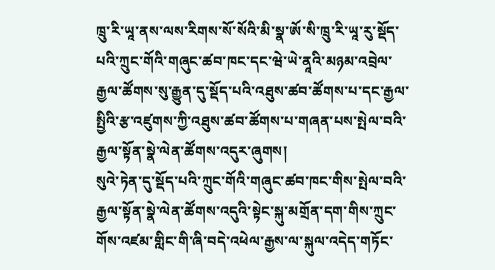ཁྲུ་རི་ཡཱ་ནས་ལས་རིགས་སོ་སོའི་མི་སྣ་ཨོ་སི་ཁྲུ་རི་ཡཱ་རུ་སྡོད་པའི་ཀྲུང་གོའི་གཞུང་ཚབ་ཁང་དང་ཝེ་ཡེ་ནཱའི་མཉམ་འབྲེལ་རྒྱལ་ཚོགས་སུ་རྒྱུན་དུ་སྡོད་པའི་འཐུས་ཚབ་ཚོགས་པ་དང་རྒྱལ་སྤྱིའི་རྩ་འཛུགས་ཀྱི་འཐུས་ཚབ་ཚོགས་པ་གཞན་པས་སྤེལ་བའི་རྒྱལ་སྟོན་སྣེ་ལེན་ཚོགས་འདུར་ཞུགས།
སུའེ་ཏེན་དུ་སྡོད་པའི་ཀྲུང་གོའི་གཞུང་ཚབ་ཁང་གིས་སྤེལ་བའི་རྒྱལ་སྟོན་སྣེ་ལེན་ཚོགས་འདུའི་སྟེང་སྐུ་མགྲོན་དག་གིས་ཀྲུང་གོས་འཛམ་གླིང་གི་ཞི་བདེ་འཕེལ་རྒྱས་ལ་སྐུལ་འདེད་གཏོང་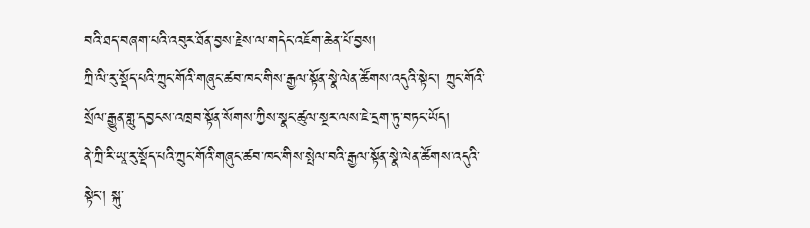བའི་ཐད་བཞག་པའི་འབུར་ཐོན་བྱས་རྗེས་ལ་གདེང་འཇོག་ཆེན་པོ་བྱས།
ཀྲི་ལི་རུ་སྡོད་པའི་ཀྲུང་གོའི་གཞུང་ཚབ་ཁང་གིས་རྒྱལ་སྟོན་སྣེ་ལེན་ཚོགས་འདུའི་སྟེང་། ཀྲུང་གོའི་སྲོལ་རྒྱུན་གླུ་དབྱངས་འཁྲབ་སྟོན་སོགས་ཀྱིས་སྣང་ཚུལ་སྔར་ལས་ཇེ་དྲག་ཏུ་བཏང་ཡོད།
ནེ་ཀྲི་རི་ཡཱ་རུ་སྡོད་པའི་ཀྲུང་གོའི་གཞུང་ཚབ་ཁང་གིས་སྤེལ་བའི་རྒྱལ་སྟོན་སྣེ་ལེན་ཚོགས་འདུའི་སྟེང་། སྐུ་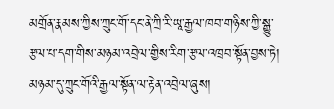མགྲོན་རྣམས་ཀྱིས་ཀྲུང་གོ་དང་ནེ་ཀྲི་རི་ཡཱ་རྒྱལ་ཁབ་གཉིས་ཀྱི་སྒྱུ་རྩལ་པ་དག་གིས་མཉམ་འབྲེལ་གྱིས་རིག་རྩལ་འཁྲབ་སྟོན་བྱས་ཏེ། མཉམ་དུ་ཀྲུང་གོའི་རྒྱལ་སྟོན་ལ་རྟེན་འབྲེལ་ཞུས།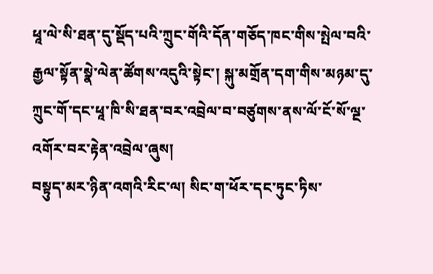ཕཱ་ལེ་སི་ཐན་དུ་སྡོད་པའི་ཀྲུང་གོའི་དོན་གཅོད་ཁང་གིས་སྤེལ་བའི་རྒྱལ་སྟོན་སྣེ་ལེན་ཚོགས་འདུའི་སྟེང་། སྐུ་མགྲོན་དག་གིས་མཉམ་དུ་ཀྲུང་གོ་དང་ཕཱ་ཁི་སི་ཐན་བར་འབྲེལ་བ་བཙུགས་ནས་ལོ་ངོ་སོ་ལྔ་འགོར་བར་རྟེན་འབྲེལ་ཞུས།
བསྟུད་མར་ཉིན་འགའི་རིང་ལ། སིང་ག་ཕོར་དང་ཏུང་ཏིས་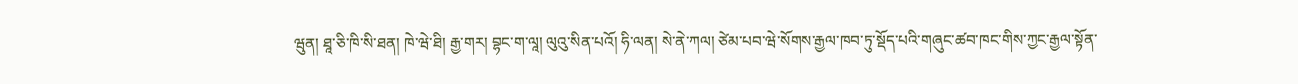ཝུན། ཐཱ་ཅི་ཁི་སི་ཐན། ཁེ་ཝེ་ཐི། རྒྱ་གར། བྷང་ག་ལཱ། ལུའུ་སིན་པའོ། ཧི་ལན། སེ་ནེ་ཀལ། ཙེམ་པབ་ཝེ་སོགས་རྒྱལ་ཁབ་ཏུ་སྡོད་པའི་གཞུང་ཚབ་ཁང་གིས་ཀྱང་རྒྱལ་སྟོན་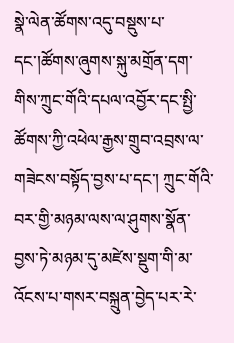སྣེ་ལེན་ཚོགས་འདུ་བསྡུས་པ་དང་།ཚོགས་ཞུགས་སྐུ་མགྲོན་དག་གིས་ཀྲུང་གོའི་དཔལ་འབྱོར་དང་སྤྱི་ཚོགས་ཀྱི་འཕེལ་རྒྱས་གྲུབ་འབྲས་ལ་གཟེངས་བསྟོད་བྱས་པ་དང་། ཀྲུང་གོའི་བར་གྱི་མཉམ་ལས་ལ་ཤུགས་སྣོན་བྱས་ཏེ་མཉམ་དུ་མཛེས་སྡུག་གི་མ་འོངས་པ་གསར་བསྐྲུན་བྱེད་པར་རེ་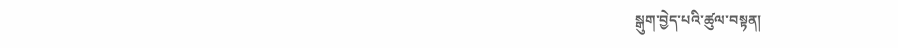སྒུག་བྱེད་པའི་ཚུལ་བསྟན།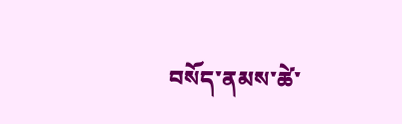བསོད་ནམས་ཚེ་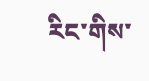རིང་གིས་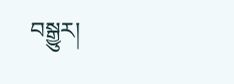བསྒྱུར།